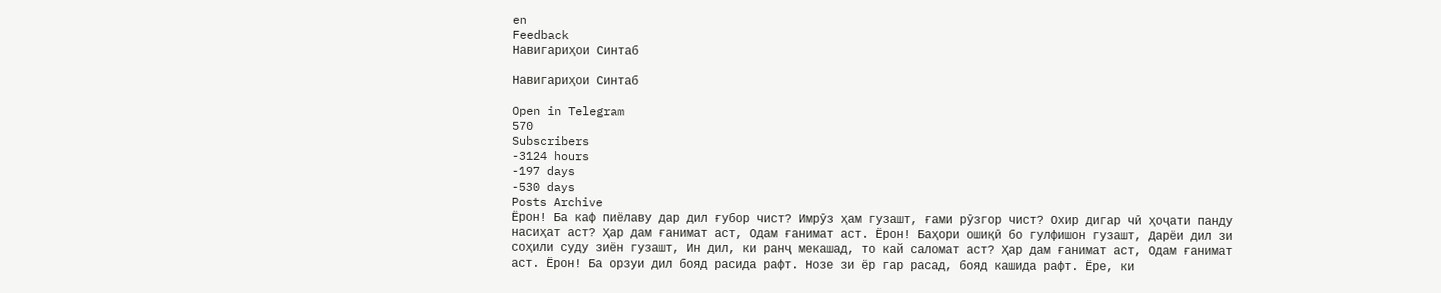en
Feedback
Навигариҳои Синтаб

Навигариҳои Синтаб

Open in Telegram
570
Subscribers
-3124 hours
-197 days
-530 days
Posts Archive
Ёрон! Ба каф пиёлаву дар дил ғубор чист? Имрӯз ҳам гузашт, ғами рӯзгор чист? Охир дигар чӣ ҳоҷати панду насиҳат аст? Ҳар дам ғанимат аст, Одам ғанимат аст. Ёрон! Баҳори ошиқӣ бо гулфишон гузашт, Дарёи дил зи соҳили суду зиён гузашт, Ин дил, ки ранҷ мекашад, то кай саломат аст? Ҳар дам ғанимат аст, Одам ғанимат аст. Ёрон! Ба орзуи дил бояд расида рафт. Нозе зи ёр гар расад, бояд кашида рафт. Ёре, ки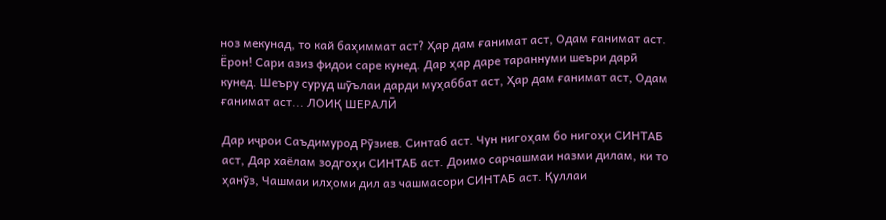ноз мекунад, то кай баҳиммат аст? Ҳар дам ғанимат аст, Одам ғанимат аст. Ёрон! Сари азиз фидои саре кунед. Дар ҳар даре тараннуми шеъри дарӣ кунед. Шеъру суруд шӯълаи дарди муҳаббат аст, Ҳар дам ғанимат аст, Одам ғанимат аст... ЛОИҚ ШЕРАЛӢ

Дар иҷрои Саъдимурод Рӯзиев. Синтаб аст. Чун нигоҳам бо нигоҳи СИНТАБ аст, Дар хаёлам зодгоҳи СИНТАБ аст. Доимо сарчашмаи назми дилам, ки то ҳанӯз, Чашмаи илҳоми дил аз чашмасори СИНТАБ аст. Қуллаи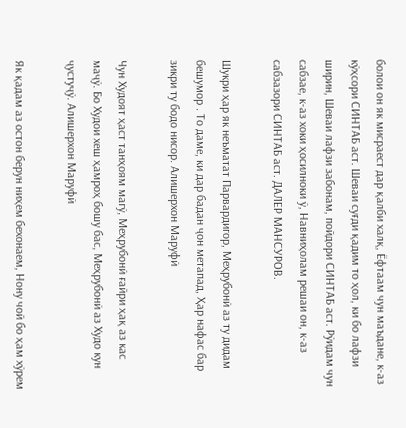болои он як мисраест дар қалби халқ, Ёфтаам чун маъдане, к-аз кӯҳсори СИНТАБ аст. Шеваи суғди қадим то ҳол, ки бо лафзи ширин, Шеваи лафзи забонам, пойдори СИНТАБ аст. Рӯидам чун сабзае, к-аз хоки ҳосилноки ӯ, Навниҳолам решаи он, к-аз сабзазори СИНТАБ аст. ДАЛЕР МАНСУРОВ.

Шукри ҳар як неъматат Парвардигор, Меҳрубонӣ аз ту дидам бешумор . То даме, ки дар бадан ҷон метапад, Ҳар нафас бар зикри ту бодо нисор. Алишерхон Маруфӣ

Чун Худоят ҳаст танҳоям магӯ, Меҳрубонӣ ғайри ҳақ аз кас маҷӯ. Бо Худои хеш ҳамроҳ бошу бас, Меҳрубонӣ аз Худо кун ҷустуҷӯ. Алишерхон Маруфӣ

Як қадам аз остон берун ниҳем бехонаем, Нону чой бо ҳам хӯрем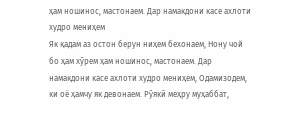ҳам ношинос, мастонаем. Дар намакдони касе ахлоти худро мениҳем
Як қадам аз остон берун ниҳем бехонаем, Нону чой бо ҳам хӯрем ҳам ношинос, мастонаем. Дар намакдони касе ахлоти худро мениҳем, Одамизодем, ки оё ҳамчу як девонаем. Рӯякӣ меҳру муҳаббат,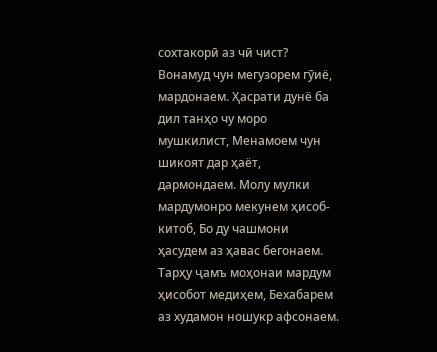сохтакорӣ аз чӣ чист? Вонамуд чун мегузорем гӯиё, мардонаем. Ҳасрати дунё ба дил танҳо чу моро мушкилист, Менамоем чун шикоят дар ҳаёт, дармондаем. Молу мулки мардумонро мекунем ҳисоб-китоб, Бо ду чашмони ҳасудем аз ҳавас бегонаем. Тарҳу ҷамъ моҳонаи мардум ҳисобот медиҳем, Бехабарем аз худамон ношукр афсонаем.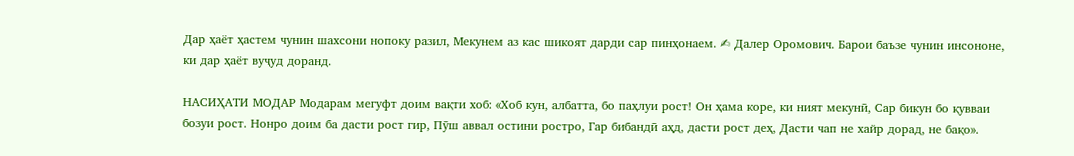Дар ҳаёт ҳастем чунин шахсони нопоку разил, Мекунем аз кас шикоят дарди сар пинҳонаем. ✍ Далер Оромович. Барои баъзе чунин инсононе, ки дар ҳаёт вуҷуд доранд.

НАСИҲАТИ МОДАР Модарам мегуфт доим вақти хоб: «Хоб кун, албатта, бо паҳлуи рост! Он ҳама коре, ки ният мекунӣ, Сар бикун бо қувваи бозуи рост. Нонро доим ба дасти рост гир, Пӯш аввал остини ростро, Гар бибандӣ аҳд, дасти рост деҳ, Дасти чап не хайр дорад, не бақо».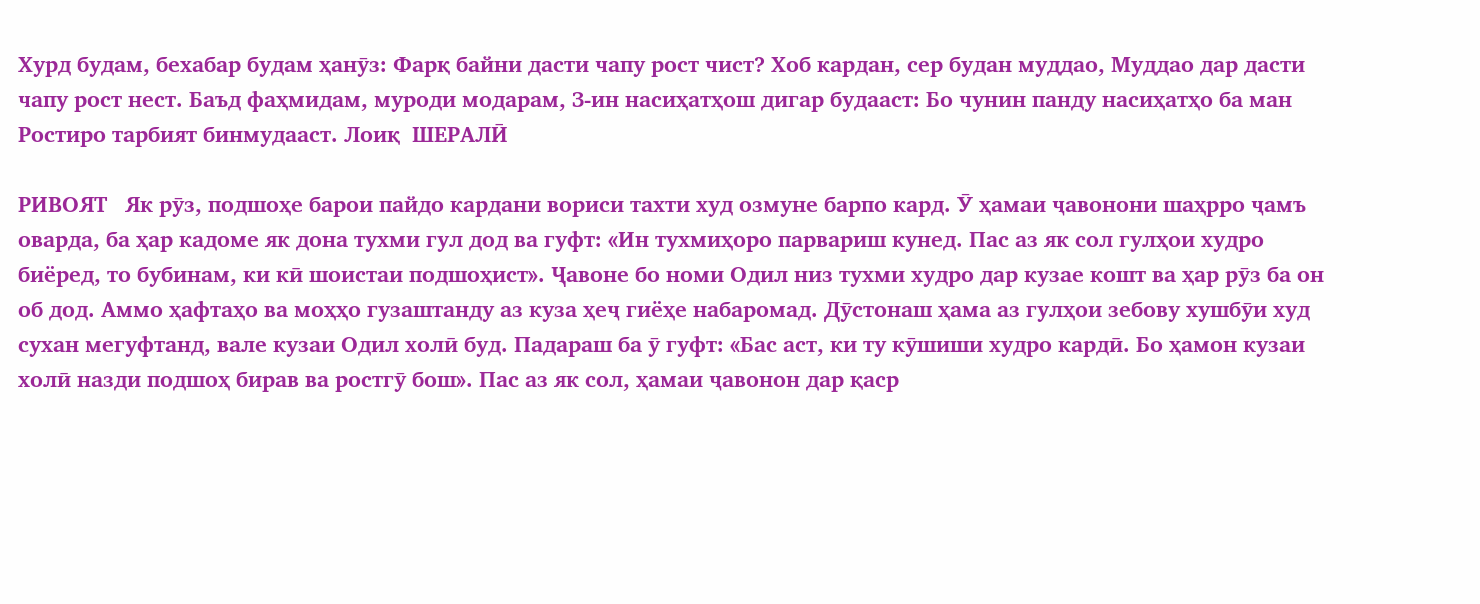Хурд будам, бехабар будам ҳанӯз: Фарқ байни дасти чапу рост чист? Хоб кардан, сер будан муддао, Муддао дар дасти чапу рост нест. Баъд фаҳмидам, муроди модарам, З-ин насиҳатҳош дигар будааст: Бо чунин панду насиҳатҳо ба ман Ростиро тарбият бинмудааст. Лоиқ  ШЕРАЛӢ

РИВОЯТ   Як рӯз, подшоҳе барои пайдо кардани вориси тахти худ озмуне барпо кард. Ӯ ҳамаи ҷавонони шаҳрро ҷамъ оварда, ба ҳар кадоме як дона тухми гул дод ва гуфт: «Ин тухмиҳоро парвариш кунед. Пас аз як сол гулҳои худро биёред, то бубинам, ки кӣ шоистаи подшоҳист». Ҷавоне бо номи Одил низ тухми худро дар кузае кошт ва ҳар рӯз ба он об дод. Аммо ҳафтаҳо ва моҳҳо гузаштанду аз куза ҳеҷ гиёҳе набаромад. Дӯстонаш ҳама аз гулҳои зебову хушбӯи худ сухан мегуфтанд, вале кузаи Одил холӣ буд. Падараш ба ӯ гуфт: «Бас аст, ки ту кӯшиши худро кардӣ. Бо ҳамон кузаи холӣ назди подшоҳ бирав ва ростгӯ бош». Пас аз як сол, ҳамаи ҷавонон дар қаср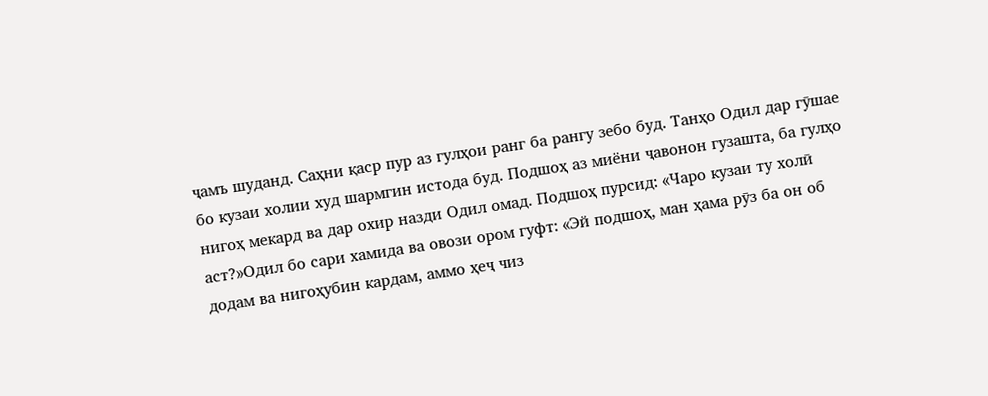ҷамъ шуданд. Саҳни қаср пур аз гулҳои ранг ба рангу зебо буд. Танҳо Одил дар гӯшае бо кузаи холии худ шармгин истода буд. Подшоҳ аз миёни ҷавонон гузашта, ба гулҳо нигоҳ мекард ва дар охир назди Одил омад. Подшоҳ пурсид: «Чаро кузаи ту холӣ аст?»Одил бо сари хамида ва овози ором гуфт: «Эй подшоҳ, ман ҳама рӯз ба он об додам ва нигоҳубин кардам, аммо ҳеҷ чиз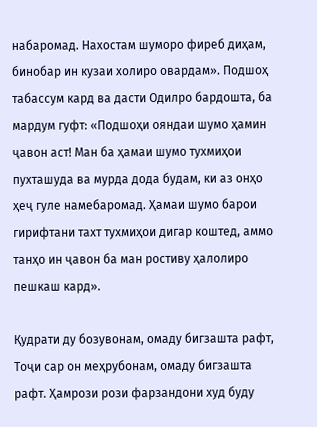набаромад. Нахостам шуморо фиреб диҳам, бинобар ин кузаи холиро овардам». Подшоҳ табассум кард ва дасти Одилро бардошта, ба мардум гуфт: «Подшоҳи ояндаи шумо ҳамин ҷавон аст! Ман ба ҳамаи шумо тухмиҳои пухташуда ва мурда дода будам, ки аз онҳо ҳеҷ гуле намебаромад. Ҳамаи шумо барои гирифтани тахт тухмиҳои дигар коштед, аммо танҳо ин ҷавон ба ман ростиву ҳалолиро пешкаш кард».

Қудрати ду бозувонам, омаду бигзашта рафт, Тоҷи сар он меҳрубонам, омаду бигзашта рафт. Ҳамрози рози фарзандони худ буду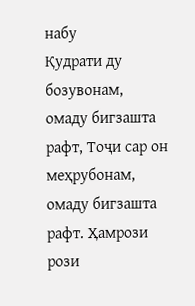набу
Қудрати ду бозувонам, омаду бигзашта рафт, Тоҷи сар он меҳрубонам, омаду бигзашта рафт. Ҳамрози рози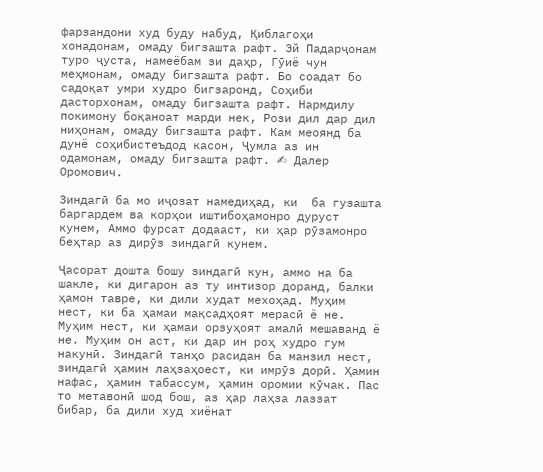фарзандони худ буду набуд, Қиблагоҳи хонадонам, омаду бигзашта рафт. Эй Падарҷонам туро ҷуста, намеёбам зи даҳр, Гӯиё чун меҳмонам, омаду бигзашта рафт. Бо соадат бо садоқат умри худро бигзаронд, Соҳиби дасторхонам, омаду бигзашта рафт. Нармдилу покимону боқаноат марди нек, Рози дил дар дил ниҳонам, омаду бигзашта рафт. Кам меоянд ба дунё соҳибистеъдод касон, Ҷумла аз ин одамонам, омаду бигзашта рафт. ✍ Далер Оромович.

Зиндагӣ ба мо иҷозат намедиҳад, ки  ба гузашта баргардем ва корҳои иштибоҳамонро дуруст кунем, Аммо фурсат додааст, ки ҳар рӯзамонро беҳтар аз дирӯз зиндагӣ кунем.

Ҷасорат дошта бошу зиндагӣ кун, аммо на ба шакле, ки дигарон аз ту интизор доранд, балки ҳамон тавре, ки дили худат мехоҳад. Муҳим нест, ки ба ҳамаи мақсадҳоят мерасӣ ё не. Муҳим нест, ки ҳамаи орзуҳоят амалӣ мешаванд ё не. Муҳим он аст, ки дар ин роҳ худро гум накунӣ. Зиндагӣ танҳо расидан ба манзил нест, зиндагӣ ҳамин лаҳзаҳоест, ки имрӯз дорӣ. Ҳамин нафас, ҳамин табассум, ҳамин оромии кӯчак. Пас то метавонӣ шод бош, аз ҳар лаҳза лаззат бибар, ба дили худ хиёнат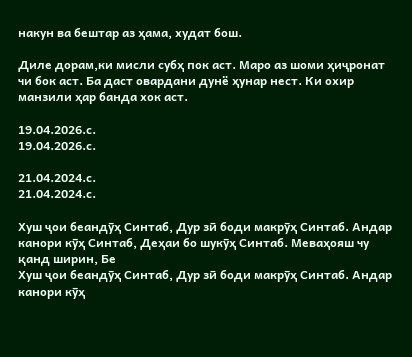накун ва бештар аз ҳама, худат бош.

Диле дорам,ки мисли субҳ пок аст. Маро аз шоми ҳиҷронат чи бок аст. Ба даст овардани дунё ҳунар нест. Ки охир манзили ҳар банда хок аст.

19.04.2026.с.
19.04.2026.с.

21.04.2024.с.
21.04.2024.с.

Хуш ҷои беандӯҳ Синтаб, Дур зӣ боди макрӯҳ Синтаб. Андар канори кӯҳ Синтаб, Деҳаи бо шукӯҳ Синтаб. Меваҳояш чу қанд ширин, Бе
Хуш ҷои беандӯҳ Синтаб, Дур зӣ боди макрӯҳ Синтаб. Андар канори кӯҳ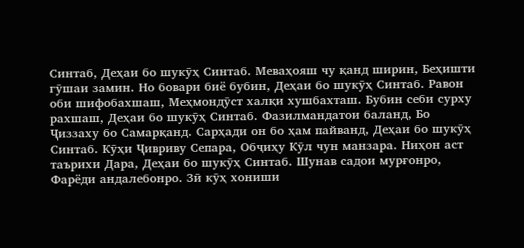Синтаб, Деҳаи бо шукӯҳ Синтаб. Меваҳояш чу қанд ширин, Беҳишти гӯшаи замин. Но бовари биё бубин, Деҳаи бо шукӯҳ Синтаб. Равон оби шифобахшаш, Меҳмондӯст халқи хушбахташ. Бубин себи сурху рахшаш, Деҳаи бо шукӯҳ Синтаб. Фазилмандатои баланд, Бо Ҷиззаху бо Самарқанд. Сарҳади он бо ҳам пайванд, Деҳаи бо шукӯҳ Синтаб. Кӯҳи Ҷивриву Сепара, Обҷиҳу Кӯл чун манзара. Ниҳон аст таърихи Дара, Деҳаи бо шукӯҳ Синтаб. Шунав садои мурғонро, Фарёди андалебонро. Зӣ кӯҳ хониши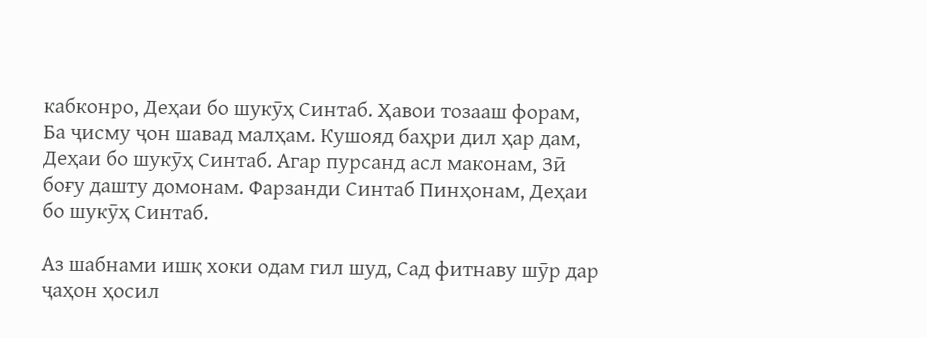кабконро, Деҳаи бо шукӯҳ Синтаб. Ҳавои тозааш форам, Ба ҷисму ҷон шавад малҳам. Кушояд баҳри дил ҳар дам, Деҳаи бо шукӯҳ Синтаб. Агар пурсанд асл маконам, Зӣ боғу дашту домонам. Фарзанди Синтаб Пинҳонам, Деҳаи бо шукӯҳ Синтаб.

Аз шабнами ишқ хоки одам гил шуд, Сад фитнаву шӯр дар ҷаҳон ҳосил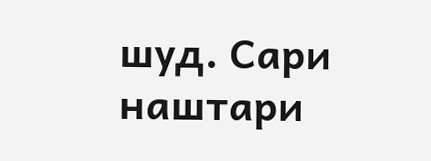шуд. Сари наштари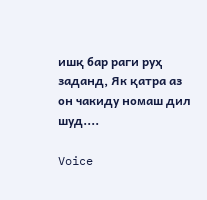ишқ бар раги руҳ заданд, Як қатра аз он чакиду номаш дил шуд....

Voice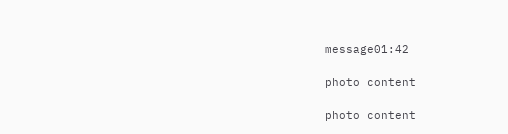message01:42

photo content

photo content